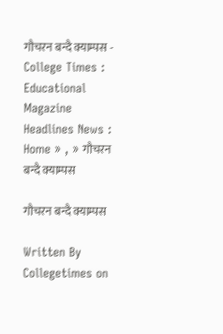गौचरन बन्दै क्याम्पस - College Times : Educational Magazine
Headlines News :
Home » , » गौचरन बन्दै क्याम्पस

गौचरन बन्दै क्याम्पस

Written By Collegetimes on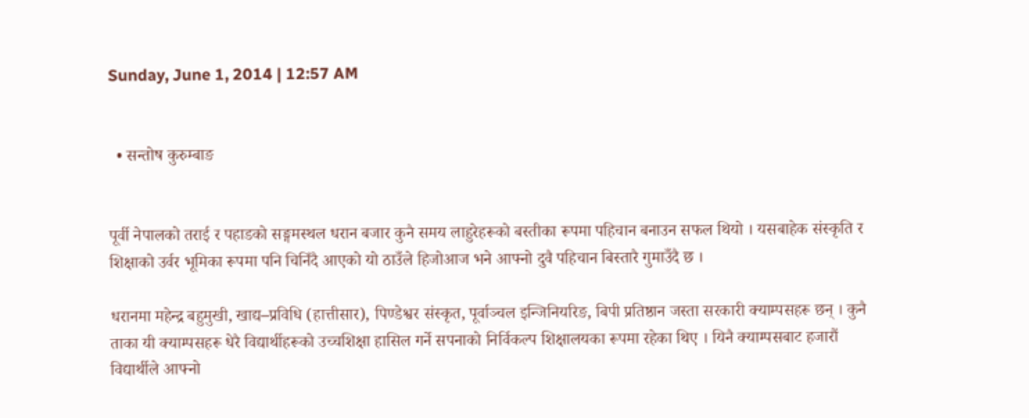Sunday, June 1, 2014 | 12:57 AM


  • सन्तोष कुरुम्बाङ


पूर्वी नेपालको तराई र पहाडको सङ्गमस्थल धरान बजार कुनै समय लाहुरेहरूको बस्तीका रूपमा पहिचान बनाउन सफल थियो । यसबाहेक संस्कृति र शिक्षाको उर्वर भूमिका रूपमा पनि चिनिँदै आएको यो ठाउँले हिजोआज भने आफ्नो दुवै पहिचान बिस्तारै गुमाउँदै छ ।

धरानमा महेन्द्र बहुमुखी, खाद्य–प्रविधि (हात्तीसार), पिण्डेश्वर संस्कृत, पूर्वाञ्चल इन्जिनियरिङ, बिपी प्रतिष्ठान जस्ता सरकारी क्याम्पसहरू छन् । कुनै ताका यी क्याम्पसहरू धेरै विद्यार्थीहरूको उच्चशिक्षा हासिल गर्ने सपनाको निर्विकल्प शिक्षालयका रूपमा रहेका थिए । यिनै क्याम्पसबाट हजारौं विद्यार्थीले आफ्नो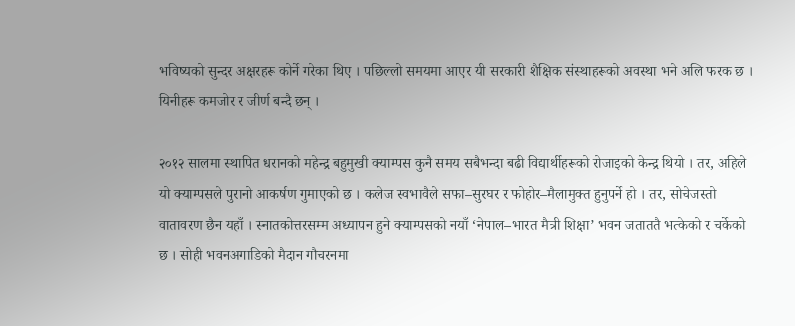भविष्यको सुन्दर अक्षरहरू कोर्ने गरेका थिए । पछिल्लो समयमा आएर यी सरकारी शैक्षिक संस्थाहरूको अवस्था भने अलि फरक छ । यिनीहरू कमजोर र जीर्ण बन्दै छन् ।

२०१२ सालमा स्थापित धरानको महेन्द्र बहुमुखी क्याम्पस कुनै समय सबैभन्दा बढी विद्यार्थीहरूको रोजाइको केन्द्र थियो । तर, अहिले यो क्याम्पसले पुरानो आकर्षण गुमाएको छ । कलेज स्वभावैले सफा–सुरघर र फोहोर–मैलामुक्त हुनुपर्ने हो । तर, सोचेजस्तो वातावरण छैन यहाँ । स्नातकोत्तरसम्म अध्यापन हुने क्याम्पसको नयाँ ‘नेपाल–भारत मैत्री शिक्षा’ भवन जताततै भत्केको र चर्केको छ । सोही भवनअगाडिको मैदान गौचरनमा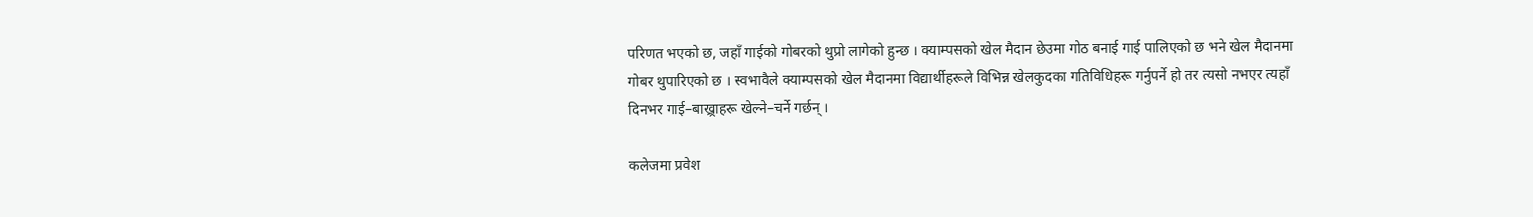परिणत भएको छ, जहाँ गाईको गोबरको थुप्रो लागेको हुन्छ । क्याम्पसको खेल मैदान छेउमा गोठ बनाई गाई पालिएको छ भने खेल मैदानमा गोबर थुपारिएको छ । स्वभावैले क्याम्पसको खेल मैदानमा विद्यार्थीहरूले विभिन्न खेलकुदका गतिविधिहरू गर्नुपर्ने हो तर त्यसो नभएर त्यहाँ दिनभर गाई–बाख्र्राहरू खेल्ने–चर्ने गर्छन् ।

कलेजमा प्रवेश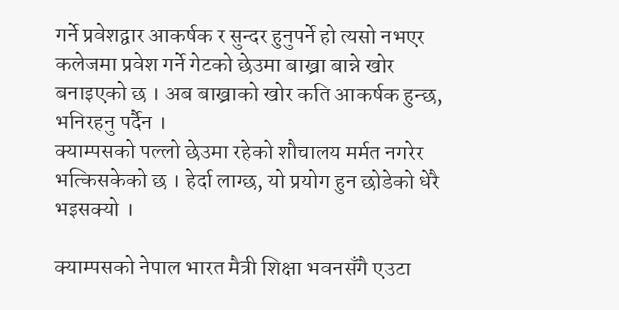गर्ने प्रवेशद्वार आकर्षक र सुन्दर हुनुपर्ने हो त्यसो नभएर कलेजमा प्रवेश गर्ने गेटको छेउमा बाख्रा बान्ने खोर बनाइएको छ । अब बाख्राको खोर कति आकर्षक हुन्छ, भनिरहनु पर्दैन ।
क्याम्पसको पल्लो छेउमा रहेको शौचालय मर्मत नगरेर भत्किसकेको छ । हेर्दा लाग्छ, यो प्रयोग हुन छोडेको धेरै भइसक्यो ।

क्याम्पसको नेपाल भारत मैत्री शिक्षा भवनसँगै एउटा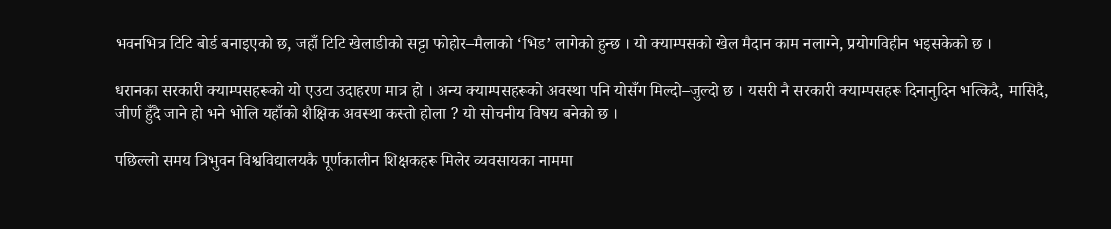भवनभित्र टिटि बोर्ड बनाइएको छ, जहाँ टिटि खेलाडीको सट्टा फोहोर–मैलाको ‘भिड’ लागेको हुन्छ । यो क्याम्पसको खेल मैदान काम नलाग्ने, प्रयोगविहीन भइसकेको छ ।

धरानका सरकारी क्याम्पसहरूको यो एउटा उदाहरण मात्र हो । अन्य क्याम्पसहरूको अवस्था पनि योसँग मिल्दो–जुल्दो छ । यसरी नै सरकारी क्याम्पसहरू दिनानुदिन भत्किदै, मासिदै, जीर्ण हुँदै जाने हो भने भोलि यहाँको शैक्षिक अवस्था कस्तो होला ? यो सोचनीय विषय बनेको छ ।

पछिल्लो समय त्रिभुवन विश्वविद्यालयकै पूर्णकालीन शिक्षकहरू मिलेर व्यवसायका नाममा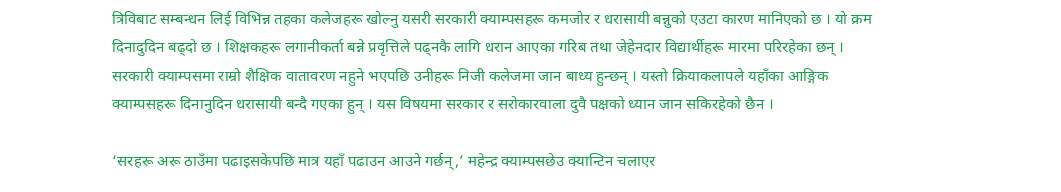त्रिविबाट सम्बन्धन लिई विभिन्न तहका कलेजहरू खोल्नु यसरी सरकारी क्याम्पसहरू कमजोर र धरासायी बन्नुको एउटा कारण मानिएको छ । यो क्रम दिनादुदिन बढ्दो छ । शिक्षकहरू लगानीकर्ता बन्ने प्रवृत्तिले पढ्नकै लागि धरान आएका गरिब तथा जेहेनदार विद्यार्थीहरू मारमा परिरहेका छन् । सरकारी क्याम्पसमा राम्रो शैक्षिक वातावरण नहुने भएपछि उनीहरू निजी कलेजमा जान बाध्य हुन्छन् । यस्तो क्रियाकलापले यहाँका आङ्गिक क्याम्पसहरू दिनानुदिन धरासायी बन्दै गएका हुन् । यस विषयमा सरकार र सरोकारवाला दुवै पक्षको ध्यान जान सकिरहेको छैन ।

‘सरहरू अरू ठाउँमा पढाइसकेपछि मात्र यहाँ पढाउन आउने गर्छन्,’ महेन्द्र क्याम्पसछेउ क्यान्टिन चलाएर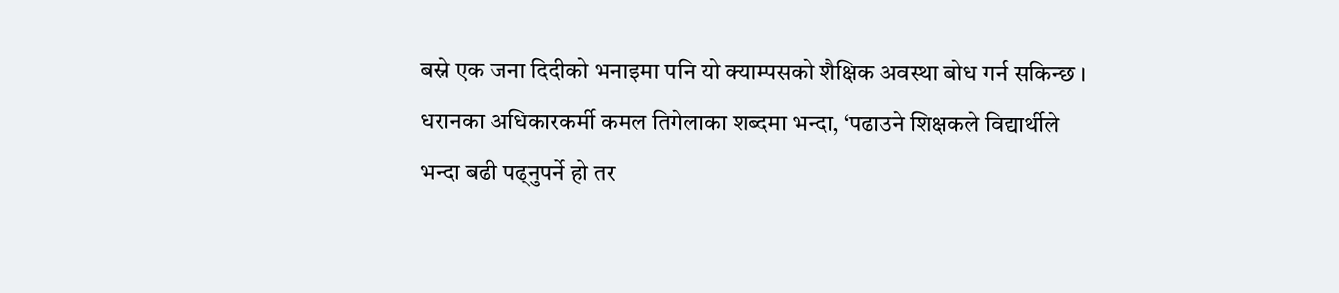बस्ने एक जना दिदीको भनाइमा पनि यो क्याम्पसको शैक्षिक अवस्था बोध गर्न सकिन्छ । धरानका अधिकारकर्मी कमल तिगेलाका शब्दमा भन्दा, ‘पढाउने शिक्षकले विद्यार्थीले भन्दा बढी पढ्नुपर्ने हो तर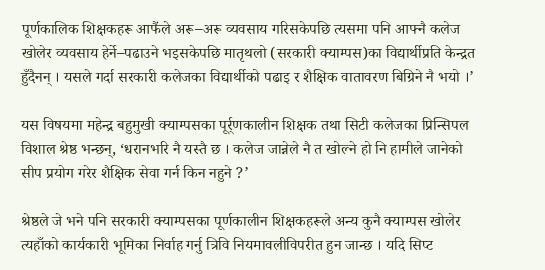पूर्णकालिक शिक्षकहरू आफैंले अरू–अरू व्यवसाय गरिसकेपछि त्यसमा पनि आफ्नै कलेज खोलेर व्यवसाय हेर्ने–पढाउने भइसकेपछि मातृथलो (सरकारी क्याम्पस)का विद्यार्थीप्रति केन्द्रत हुँदैनन् । यसले गर्दा सरकारी कलेजका विद्यार्थीको पढाइ र शैक्षिक वातावरण बिग्रिने नै भयो ।’

यस विषयमा महेन्द्र बहुमुखी क्याम्पसका पूर्र्णकालीन शिक्षक तथा सिटी कलेजका प्रिन्सिपल विशाल श्रेष्ठ भन्छन्, ‘धरानभरि नै यस्तै छ । कलेज जान्नेले नै त खोल्ने हो नि हामीले जानेको सीप प्रयोग गरेर शैक्षिक सेवा गर्न किन नहुने ?’

श्रेष्ठले जे भने पनि सरकारी क्याम्पसका पूर्णकालीन शिक्षकहरूले अन्य कुनै क्याम्पस खोलेर त्यहाँको कार्यकारी भूमिका निर्वाह गर्नु त्रिवि नियमावलीविपरीत हुन जान्छ । यदि सिप्ट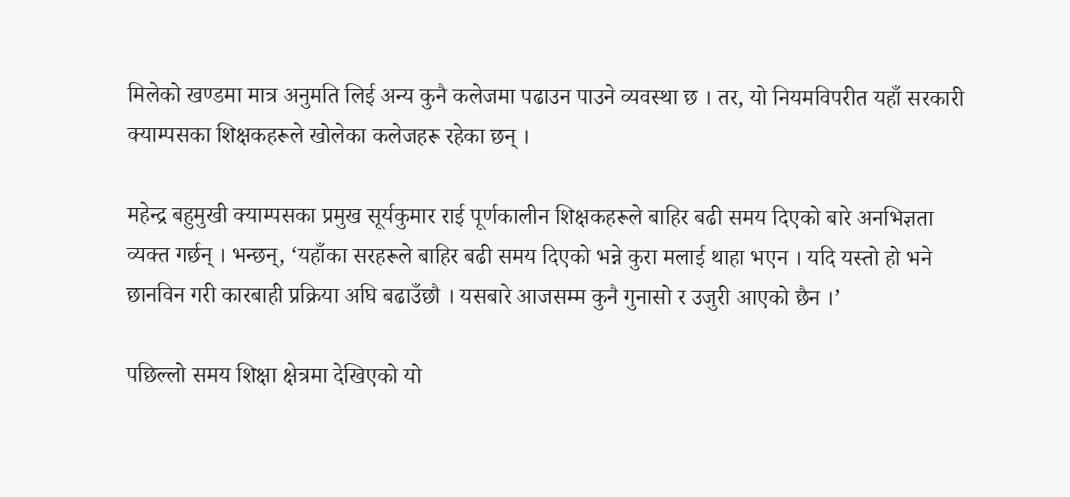मिलेको खण्डमा मात्र अनुमति लिई अन्य कुनै कलेजमा पढाउन पाउने व्यवस्था छ । तर, यो नियमविपरीत यहाँ सरकारी क्याम्पसका शिक्षकहरूले खोलेका कलेजहरू रहेका छन् ।

महेन्द्र बहुमुखी क्याम्पसका प्रमुख सूर्यकुमार राई पूर्णकालीन शिक्षकहरूले बाहिर बढी समय दिएको बारे अनभिज्ञता व्यक्त गर्छन् । भन्छन्, ‘यहाँका सरहरूले बाहिर बढी समय दिएको भन्ने कुरा मलाई थाहा भएन । यदि यस्तो हो भने छानविन गरी कारबाही प्रक्रिया अघि बढाउँछौ । यसबारे आजसम्म कुनै गुनासो र उजुरी आएको छैन ।’

पछिल्लो समय शिक्षा क्षेत्रमा देखिएको यो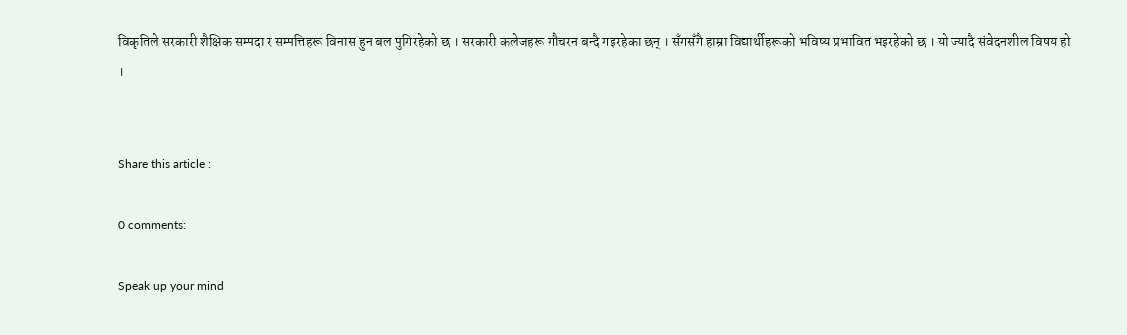विकृतिले सरकारी शैक्षिक सम्पदा र सम्पत्तिहरू विनास हुन बल पुगिरहेको छ । सरकारी कलेजहरू गौचरन बन्दै गइरहेका छन् । सँगसँगै हाम्रा विद्यार्थीहरूको भविष्य प्रभावित भइरहेको छ । यो ज्यादै संवेदनशील विषय हो ।


Share this article :

0 comments:

Speak up your mind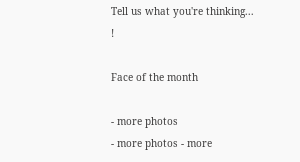Tell us what you're thinking... !

Face of the month

- more photos
- more photos - more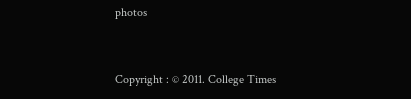photos


Copyright : © 2011. College Times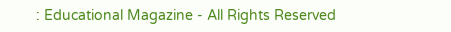: Educational Magazine - All Rights Reserved